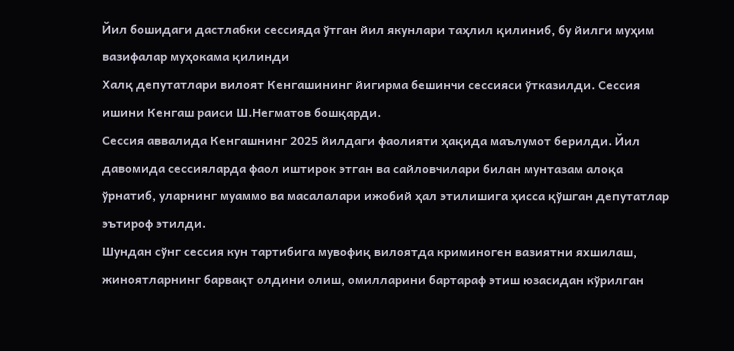Йил бошидаги дастлабки сессияда ўтган йил якунлари таҳлил қилиниб, бу йилги муҳим вазифалар муҳокама қилинди
Халқ депутатлари вилоят Кенгашининг йигирма бешинчи сессияси ўтказилди. Сессия ишини Кенгаш раиси Ш.Негматов бошқарди.
Сессия аввалида Кенгашнинг 2025 йилдаги фаолияти ҳақида маълумот берилди. Йил давомида сессияларда фаол иштирок этган ва сайловчилари билан мунтазам алоқа ўрнатиб, уларнинг муаммо ва масалалари ижобий ҳал этилишига ҳисса қўшган депутатлар эътироф этилди.
Шундан сўнг сессия кун тартибига мувофиқ вилоятда криминоген вазиятни яхшилаш, жиноятларнинг барвақт олдини олиш, омилларини бартараф этиш юзасидан кўрилган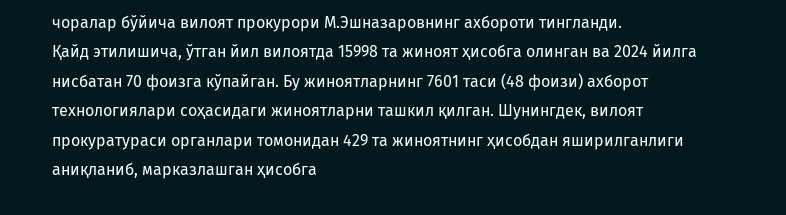чоралар бўйича вилоят прокурори М.Эшназаровнинг ахбороти тингланди.
Қайд этилишича, ўтган йил вилоятда 15998 та жиноят ҳисобга олинган ва 2024 йилга нисбатан 70 фоизга кўпайган. Бу жиноятларнинг 7601 таси (48 фоизи) ахборот технологиялари соҳасидаги жиноятларни ташкил қилган. Шунингдек, вилоят прокуратураси органлари томонидан 429 та жиноятнинг ҳисобдан яширилганлиги аниқланиб, марказлашган ҳисобга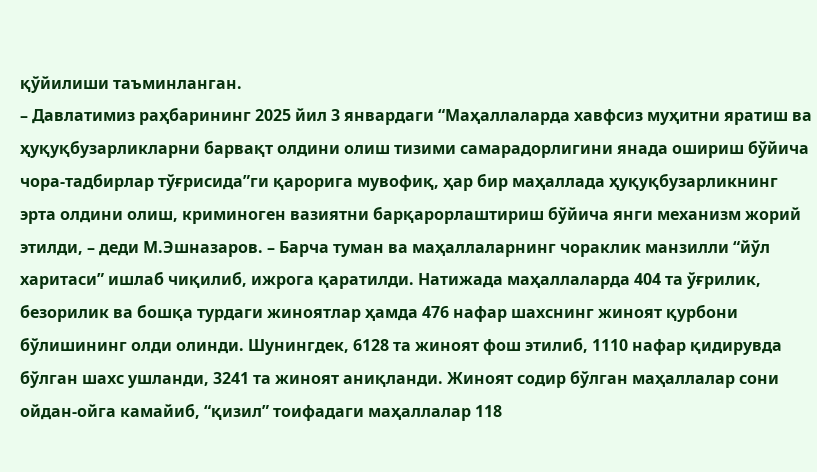қўйилиши таъминланган.
– Давлатимиз раҳбарининг 2025 йил 3 январдаги “Маҳаллаларда хавфсиз муҳитни яратиш ва ҳуқуқбузарликларни барвақт олдини олиш тизими самарадорлигини янада ошириш бўйича чора-тадбирлар тўғрисида”ги қарорига мувофиқ, ҳар бир маҳаллада ҳуқуқбузарликнинг эрта олдини олиш, криминоген вазиятни барқарорлаштириш бўйича янги механизм жорий этилди, – деди М.Эшназаров. – Барча туман ва маҳаллаларнинг чораклик манзилли “йўл харитаси” ишлаб чиқилиб, ижрога қаратилди. Натижада маҳаллаларда 404 та ўғрилик, безорилик ва бошқа турдаги жиноятлар ҳамда 476 нафар шахснинг жиноят қурбони бўлишининг олди олинди. Шунингдек, 6128 та жиноят фош этилиб, 1110 нафар қидирувда бўлган шахс ушланди, 3241 та жиноят аниқланди. Жиноят содир бўлган маҳаллалар сони ойдан-ойга камайиб, “қизил” тоифадаги маҳаллалар 118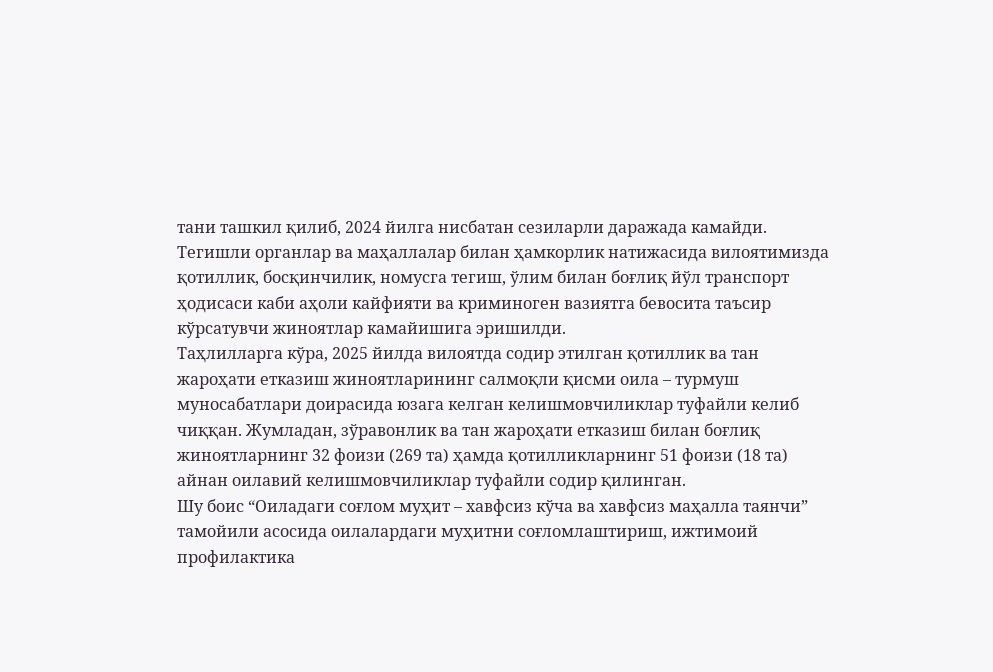тани ташкил қилиб, 2024 йилга нисбатан сезиларли даражада камайди. Тегишли органлар ва маҳаллалар билан ҳамкорлик натижасида вилоятимизда қотиллик, босқинчилик, номусга тегиш, ўлим билан боғлиқ йўл транспорт ҳодисаси каби аҳоли кайфияти ва криминоген вазиятга бевосита таъсир кўрсатувчи жиноятлар камайишига эришилди.
Таҳлилларга кўра, 2025 йилда вилоятда содир этилган қотиллик ва тан жароҳати етказиш жиноятларининг салмоқли қисми оила – турмуш муносабатлари доирасида юзага келган келишмовчиликлар туфайли келиб чиққан. Жумладан, зўравонлик ва тан жароҳати етказиш билан боғлиқ жиноятларнинг 32 фоизи (269 та) ҳамда қотилликларнинг 51 фоизи (18 та) айнан оилавий келишмовчиликлар туфайли содир қилинган.
Шу боис “Оиладаги соғлом муҳит – хавфсиз кўча ва хавфсиз маҳалла таянчи” тамойили асосида оилалардаги муҳитни соғломлаштириш, ижтимоий профилактика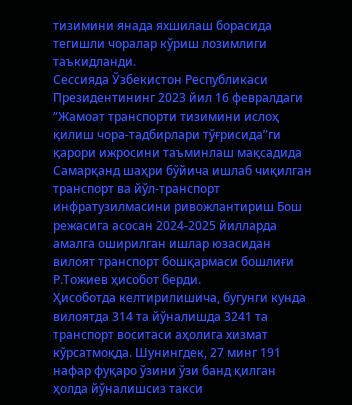тизимини янада яхшилаш борасида тегишли чоралар кўриш лозимлиги таъкидланди.
Сессияда Ўзбекистон Республикаси Президентининг 2023 йил 16 февралдаги “Жамоат транспорти тизимини ислоҳ қилиш чора-тадбирлари тўғрисида”ги қарори ижросини таъминлаш мақсадида Самарқанд шаҳри бўйича ишлаб чиқилган транспорт ва йўл-транспорт инфратузилмасини ривожлантириш Бош режасига асосан 2024-2025 йилларда амалга оширилган ишлар юзасидан вилоят транспорт бошқармаси бошлиғи Р.Тожиев ҳисобот берди.
Ҳисоботда келтирилишича, бугунги кунда вилоятда 314 та йўналишда 3241 та транспорт воситаси аҳолига хизмат кўрсатмоқда. Шунингдек, 27 минг 191 нафар фуқаро ўзини ўзи банд қилган ҳолда йўналишсиз такси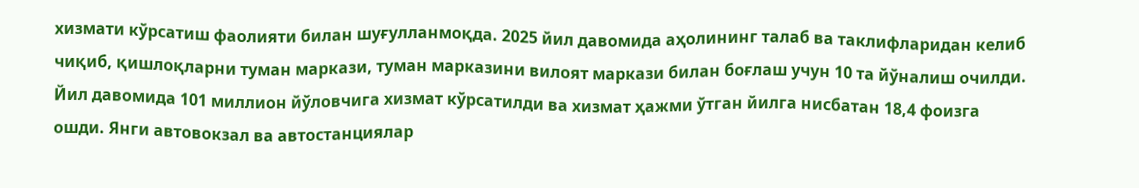хизмати кўрсатиш фаолияти билан шуғулланмоқда. 2025 йил давомида аҳолининг талаб ва таклифларидан келиб чиқиб, қишлоқларни туман маркази, туман марказини вилоят маркази билан боғлаш учун 10 та йўналиш очилди. Йил давомида 101 миллион йўловчига хизмат кўрсатилди ва хизмат ҳажми ўтган йилга нисбатан 18,4 фоизга ошди. Янги автовокзал ва автостанциялар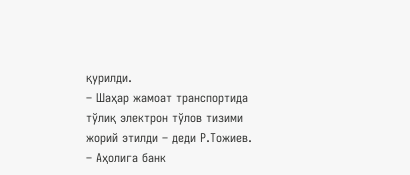қурилди.
– Шаҳар жамоат транспортида тўлиқ электрон тўлов тизими жорий этилди – деди Р.Тожиев. – Аҳолига банк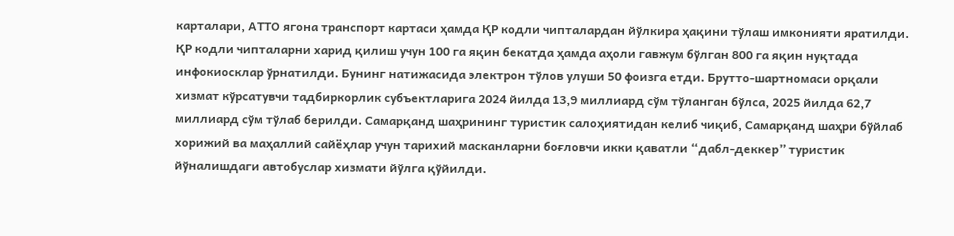карталари, АТТО ягона транспорт картаси ҳамда ҚР кодли чипталардан йўлкира ҳақини тўлаш имконияти яратилди. ҚР кодли чипталарни харид қилиш учун 100 га яқин бекатда ҳамда аҳоли гавжум бўлган 800 га яқин нуқтада инфокиосклар ўрнатилди. Бунинг натижасида электрон тўлов улуши 50 фоизга етди. Брутто-шартномаси орқали хизмат кўрсатувчи тадбиркорлик субъектларига 2024 йилда 13,9 миллиард сўм тўланган бўлса, 2025 йилда 62,7 миллиард сўм тўлаб берилди. Самарқанд шаҳрининг туристик салоҳиятидан келиб чиқиб, Самарқанд шаҳри бўйлаб хорижий ва маҳаллий сайёҳлар учун тарихий масканларни боғловчи икки қаватли “дабл-деккер” туристик йўналишдаги автобуслар хизмати йўлга қўйилди.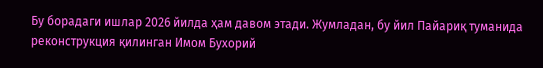Бу борадаги ишлар 2026 йилда ҳам давом этади. Жумладан, бу йил Пайариқ туманида реконструкция қилинган Имом Бухорий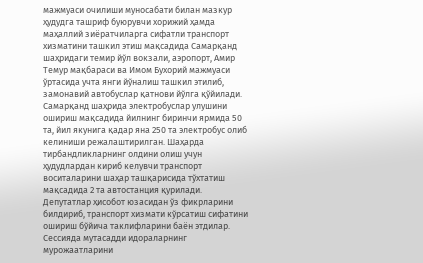мажмуаси очилиши муносабати билан мазкур ҳудудга ташриф буюрувчи хорижий ҳамда маҳаллий зиёратчиларга сифатли транспорт хизматини ташкил этиш мақсадида Самарқанд шаҳридаги темир йўл вокзали, аэропорт, Амир Темур мақбараси ва Имом Бухорий мажмуаси ўртасида учта янги йўналиш ташкил этилиб, замонавий автобуслар қатнови йўлга қўйилади. Самарқанд шаҳрида электробуслар улушини ошириш мақсадида йилнинг биринчи ярмида 50 та, йил якунига қадар яна 250 та электробус олиб келиниши режалаштирилган. Шаҳарда тирбандликларнинг олдини олиш учун ҳудудлардан кириб келувчи транспорт воситаларини шаҳар ташқарисида тўхтатиш мақсадида 2 та автостанция қурилади.
Депутатлар ҳисобот юзасидан ўз фикрларини билдириб, транспорт хизмати кўрсатиш сифатини ошириш бўйича таклифларини баён этдилар.
Сессияда мутасадди идораларнинг мурожаатларини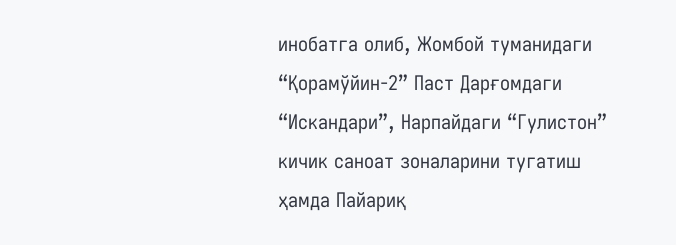инобатга олиб, Жомбой туманидаги “Қорамўйин-2” Паст Дарғомдаги “Искандари”, Нарпайдаги “Гулистон” кичик саноат зоналарини тугатиш ҳамда Пайариқ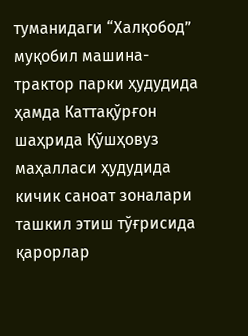туманидаги “Халқобод” муқобил машина-трактор парки ҳудудида ҳамда Каттақўрғон шаҳрида Қўшҳовуз маҳалласи ҳудудида кичик саноат зоналари ташкил этиш тўғрисида қарорлар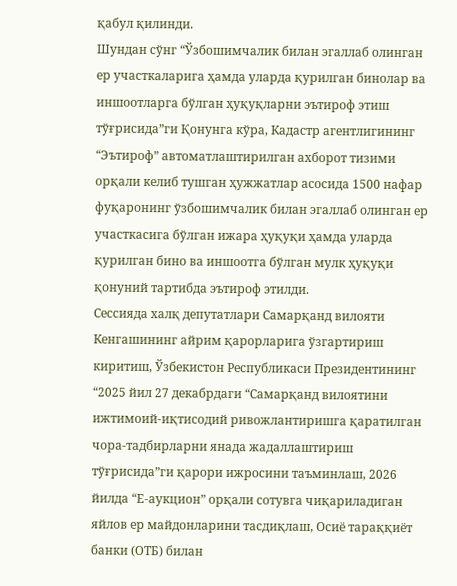қабул қилинди.
Шундан сўнг “Ўзбошимчалик билан эгаллаб олинган ер участкаларига ҳамда уларда қурилган бинолар ва иншоотларга бўлган ҳуқуқларни эътироф этиш тўғрисида”ги Қонунга кўра, Кадастр агентлигининг “Эътироф” автоматлаштирилган ахборот тизими орқали келиб тушган ҳужжатлар асосида 1500 нафар фуқаронинг ўзбошимчалик билан эгаллаб олинган ер участкасига бўлган ижара ҳуқуқи ҳамда уларда қурилган бино ва иншоотга бўлган мулк ҳуқуқи қонуний тартибда эътироф этилди.
Сессияда халқ депутатлари Самарқанд вилояти Кенгашининг айрим қарорларига ўзгартириш киритиш, Ўзбекистон Республикаси Президентининг “2025 йил 27 декабрдаги “Самарқанд вилоятини ижтимоий-иқтисодий ривожлантиришга қаратилган чора-тадбирларни янада жадаллаштириш тўғрисида”ги қарори ижросини таъминлаш, 2026 йилда “Е-аукцион” орқали сотувга чиқариладиган яйлов ер майдонларини тасдиқлаш, Осиё тараққиёт банки (ОТБ) билан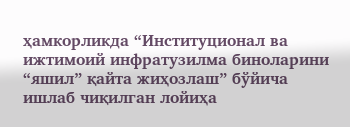ҳамкорликда “Институционал ва ижтимоий инфратузилма биноларини “яшил” қайта жиҳозлаш” бўйича ишлаб чиқилган лойиҳа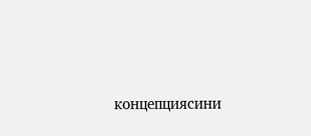концепциясини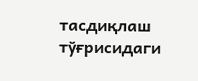тасдиқлаш тўғрисидаги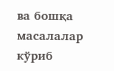ва бошқа масалалар кўриб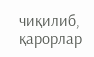чиқилиб, қарорлар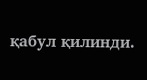қабул қилинди.